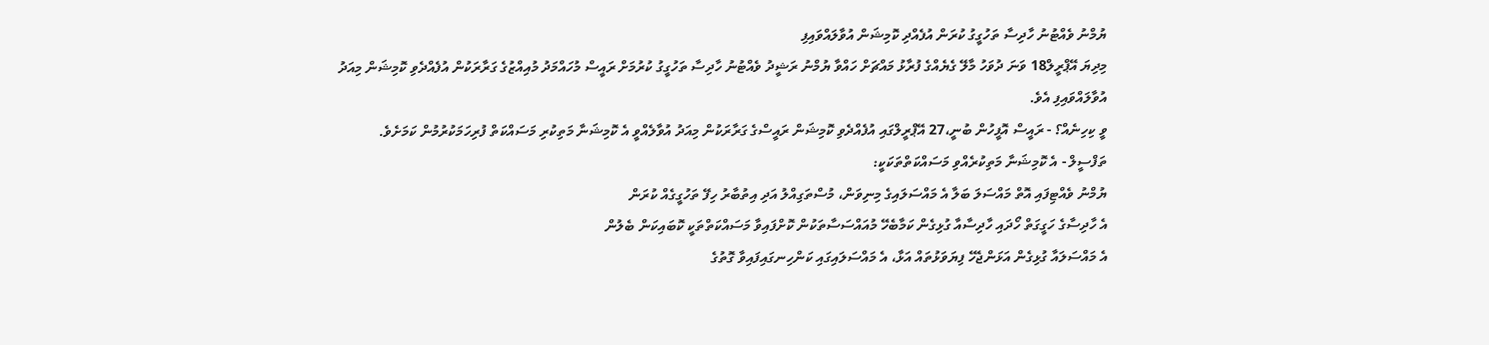ޔުމްނު ވެއްޓުނު ހާދިސާ ތަހުގީގު ކުރަން އުފެއްދި ކޮމިޝަން އުވާލައްވައިފި
މިދިޔަ އޭޕްރީލް18 ވަނަ ދުވަހު މާލޭ ގެޔެއްގެ ފުރާޅު މައްޗަށް ހައްވާ ޔުމްނު ރަޝީދު ވެއްޓުނު ހާދިސާ ތަހުގީގު ކުރުމަށް ރައީސް މުހައްމަދު މުއިއްޒުގެ ގަރާރަކުން އުފެއްދެވި ކޮމިޝަން މިއަދު އުވާލައްވައިފި އެވެ.
ވީ ކިހިނެއް؟ - ރައީސް އޮފީހުން ބުނީ،27 އޭޕްރީލްގައި އުފެއްދެވި ކޮމިޝަން ރައީސްގެ ގަރާރަކުން މިއަދު އުވާލެއްވީ އެ ކޮމިޝަނާ މަތިކުރި މަސައްކަތް ފުރިހަމަކުރުމުން ކަމަށެވެ.
ތަފްސީލް - އެ ކޮމިޝަނާ މަތިކުރެއްވި މަސައްކަތްތަކަކީ:
ޔުމްނު ވެއްޓިފައި އޮތް މައްސަލަ ބަލާ އެ މައްސަލައިގެ މިނިވަން، މުސްތަގިއްލު އަދި އިތުބާރު ހިފޭ ތަހުގީގެއް ކުރަން
އެ ހާދިސާގެ ހަގީގަތް ހޯދައި ހާދިސާއާ ގުޅިގެން ކަމާބެހޭ މުއައްސަސާތަކުން ކޮށްފައިވާ މަސައްކަތްތަކީ ކޮބައިކަން ބެލުން
އެ މައްސަލައާ ގުޅިގެން އަޅަންޖެހޭ ފިޔަވަޅުތައް އަޅާ، އެ މައްސަލައިގައި ކަންހިނގައިފައިވާ ގޮތުގެ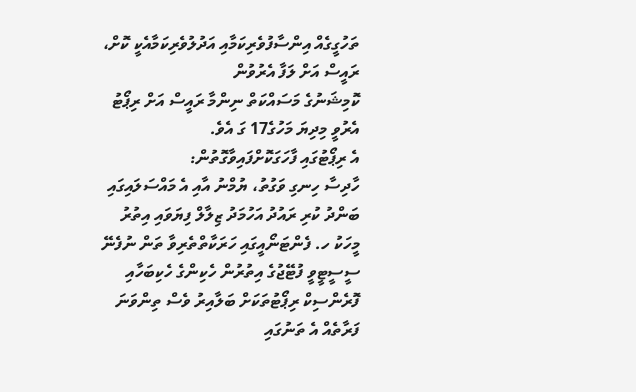ތަހުގީގެއް އިންސާފުވެރިކަމާއި އަދުލުވެރިކަމާއެކީ ކޮށް، ރައީސް އަށް ލަފާ އެރުވުން
ކޮމިޝަނުގެ މަސައްކަތް ނިންމާ ރައީސް އަށް ރިޕޯޓު އެރުވީ މިދިޔަ މަހުގެ17 ގަ އެވެ.
އެ ރިޕޯޓުގައި ފާހަގަކޮށްފައިވާގޮތުން:
ހާދިސާ ހިނގި ވަގުތު، ޔުމްނު އާއި އެ މައްސަލައިގައި  ބަންދު ކުރި ރައުދު އަހުމަދު ޒިލާލް ފިޔަވައި އިތުރު މީހަކު ހ. ފެންޓަނޯއީގައި ހަރަކާތްތެރިވާ ތަން ނުފެނޭ
ސީސީޓީވީ ފުޓޭޖުގެ އިތުރުން ހެކިންގެ ހެކިބަހާއި ފޮރެންސިކް ރިޕޯޓުތަކަށް ބަލާއިރު ވެސް ތިންވަނަ ފަރާތެއް އެ ތަނުގައި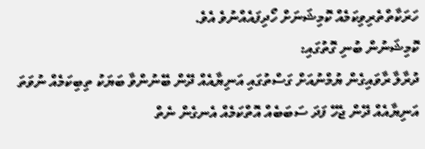ހަރަކާތްތެރިވިކަމެއް ކޮމިޝަނަށް ހޯދިފައެއްނުވެ އެވެ.
ކޮމިޝަނުން ބުނި ގޮތުގައި:
ދުރާލާ ރާވައިގެން ޔުމްނުއަށް ގަސްތުގައި އަނިޔާއެއް ދޭން ބޭނުންވާ ބަޔަކު ތިބިކަމެއް ނުވަތަ އަނިޔާއެއް ދޭން ޖެހޭ ފަދަ ސަބަބެއް އޮތްކަމެއް އެނގެން ނެތް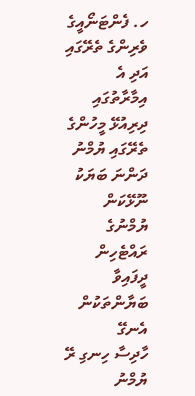ހ. ފެންޓަނޯއީގެ ވެރިންގެ ތެރޭގައި އަދި އެ އިމާރާތުގައި ދިރިއުޅޭ މީހުންގެ ތެރޭގައި ޔުމްނު ދަންނަ ބަޔަކު ނޫޅޭކަން ޔުމްނުގެ ރައްޓެހިން ދީފައިވާ ބަޔާންތަކުން އެނގޭ
ހާދިސާ ހިނގި ރޭ ޔުމްނު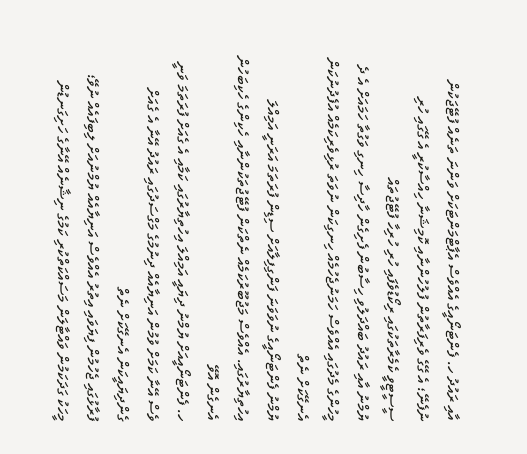އާއި ރައުދު ހ. ފެންޓަނޯއީގެ އެއްވެސް އެޕާޓްމަންޓަކަށް ވަންނަ ތަނެއް ފުޓޭޖަކުން ނުފެނޭ؛ އެ ގޭގެ ވެރިފަރާތުން ފުލުހުންނާއި ކޮމިޝަނާ ހިއްސާކުރީ އެ ގޭގައި ހުރި ސީސީޓީވީ ކެމެރާތަކުގައި ރިކޯޑުވެފައި ހުރި ހުރިހާ ފުޓޭޖުތައް
ޔުމްނު އާއި ރައުދު ބައްދަލުވި ހިސާބުން ފެށިގެން ހާދިސާ ހިނގި ވަގުތާ ހަމައަށް އެ ދެ މީހުންގެ މެދުގައި އެއްވެސް ހަމަނުޖެހުމެއް ހިނގިކަން ނުވަތަ ރުޅިވެރިކަމެއް އުފެދުނުކަން އެނގޭކަށް ނެތް
ޔުމްނު ފެންޓަނޯއީގެ ނުވަވަނަ ފަންގިފިލާއަށް ސިޑިން ފުރަތަމަ އަރަނީ އަމިއްލަ އިހުތިޔާރުގައި. އެއްވެސް މަޖުބޫރުކަމެއް ނެތްކަން ފުޓޭޖުތަކުންނާއި ހެކިންގެ ހެކިބަހުން އެނގެން އޮވޭ
ހ. ފެންޓަނޯއީއަށް ޔުމްނު ދިޔައީ އަމިއްލަ އިހުތިޔާރުގައި ކަމާއި އެ ގެއަށް ފުރަތަމަ ވަނީ ވެސް އޭނާ ކަމަށް ވުމުން އަނިޔާއެއް ދިނުމުގެ މަގްސަދުގައި ރައުދު އޭނާ އެ ގެއަށް ގެންދިޔައީކަން އެނގޭކަށް ނެތް
ފުރާޅުގައި ޖެހުމުން ފިޔަވައި އިތުރު އެއްވެސް އަނިޔާއެއް ޔުމްނުއަށް ލިބިފައެއް ނުވޭ؛ މީހަކު ގަދަކަމުން ވައްޓާލަން މަސައްކަތްކުރި ކަމުގެ ނިޝާނެއް އޭނާގެ ހަށިގަނޑުން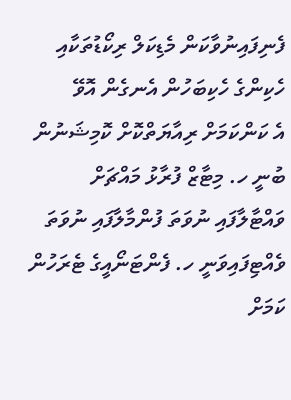ފެނިފައިނުވާކަން މެޑިކަލް ރިކޯޑުތަކާއި ހެކިންގެ ހެކިބަހުން އެނގެން އޮވޭ
އެ ކަންކަމަށް ރިއާޔަތްކޮށް ކޮމިޝަނުން ބުނީ ހ. މިޓާޒް ފުރާޅު މައްޗަށް ވައްޓާލާފައި ނުވަތަ ފުންމާލާފައި ނުވަތަ ވެއްޓިފައިވަނީ ހ. ފެންޓަނޯއީގެ ޓެރަހުން ކަމަށް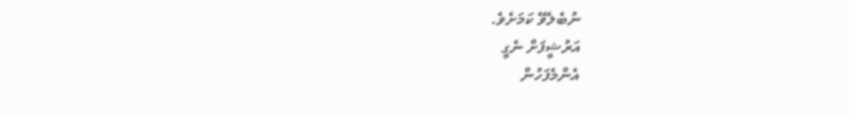ނުބެލެވޭ ކަމަށެވެ.
އަރުޝީފަށް ނެގީ
އެންމެފަހުން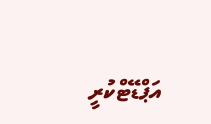އަޕްޑޭޓްކުރީ